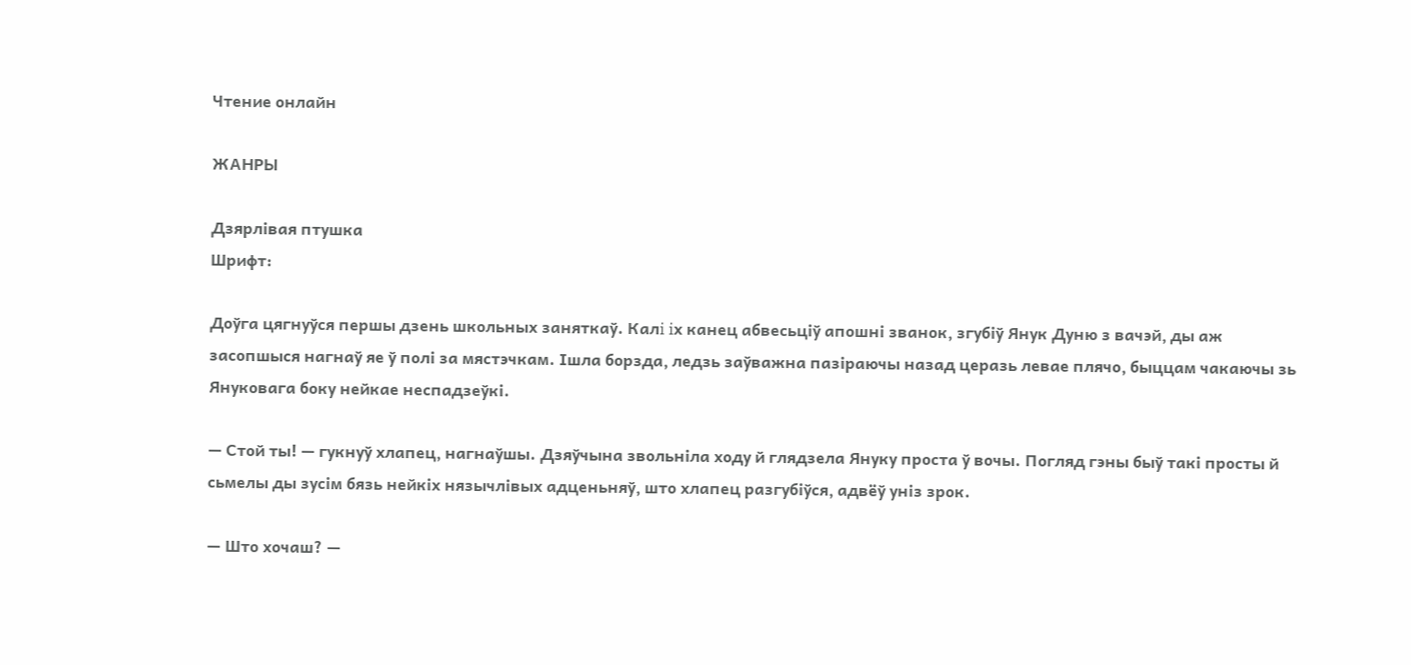Чтение онлайн

ЖАНРЫ

Дзярлiвая птушка
Шрифт:

Доўга цягнуўся першы дзень школьных заняткаў. Калi iх канец абвесьцiў апошнi званок, згубiў Янук Дуню з вачэй, ды аж засопшыся нагнаў яе ў полi за мястэчкам. Iшла борзда, ледзь заўважна пазiраючы назад церазь левае плячо, быццам чакаючы зь Януковага боку нейкае неспадзеўкi.

— Стой ты! — гукнуў хлапец, нагнаўшы. Дзяўчына звольнiла ходу й глядзела Януку проста ў вочы. Погляд гэны быў такi просты й сьмелы ды зусiм бязь нейкiх нязычлiвых адценьняў, што хлапец разгубiўся, адвёў унiз зрок.

— Што хочаш? —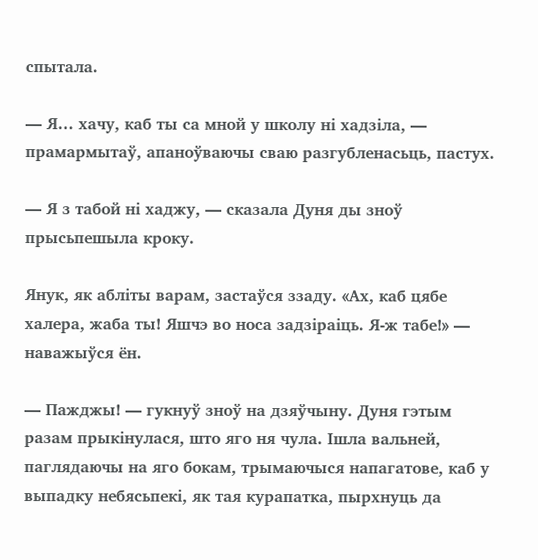спытала.

— Я… хачу, каб ты са мной у школу нi хадзiла, — прамармытаў, апаноўваючы сваю разгубленасьць, пастух.

— Я з табой нi хаджу, — сказала Дуня ды зноў прысьпешыла кроку.

Янук, як аблiты варам, застаўся ззаду. «Ах, каб цябе халера, жаба ты! Яшчэ во носа задзiраiць. Я-ж табе!» — наважыўся ён.

— Пажджы! — гукнуў зноў на дзяўчыну. Дуня гэтым разам прыкiнулася, што яго ня чула. Iшла вальней, паглядаючы на яго бокам, трымаючыся напагатове, каб у выпадку небясьпекi, як тая курапатка, пырхнуць да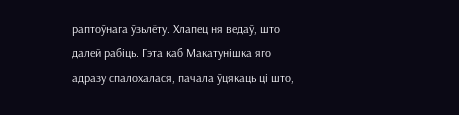раптоўнага ўзьлёту. Хлапец ня ведаў, што далей рабiць. Гэта каб Макатунiшка яго адразу спалохалася, пачала ўцякаць цi што,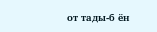от тады-б ён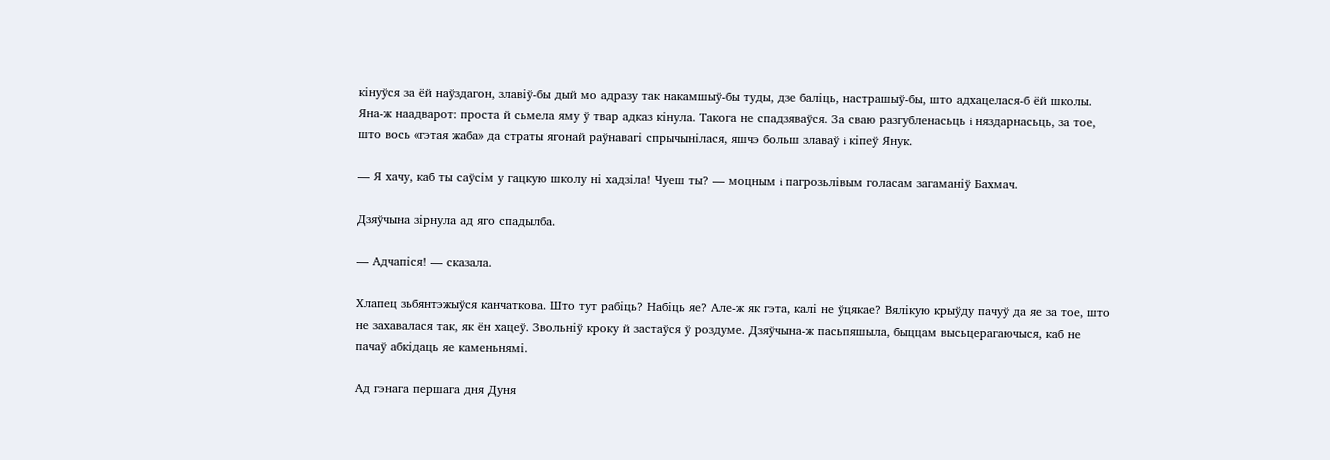кiнуўся за ёй наўздагон, злавiў-бы дый мо адразу так накамшыў-бы туды, дзе балiць, настрашыў-бы, што адхацелася-б ёй школы. Яна-ж наадварот: проста й сьмела яму ў твар адказ кiнула. Такога не спадзяваўся. За сваю разгубленасьць i няздарнасьць, за тое, што вось «гэтая жаба» да страты ягонай раўнавагi спрычынiлася, яшчэ больш злаваў i кiпеў Янук.

— Я хачу, каб ты саўсiм у гацкую школу нi хадзiла! Чуеш ты? — моцным i пагрозьлiвым голасам загаманiў Бахмач.

Дзяўчына зiрнула ад яго спадылба.

— Адчапiся! — сказала.

Хлапец зьбянтэжыўся канчаткова. Што тут рабiць? Набiць яе? Але-ж як гэта, калi не ўцякае? Вялiкую крыўду пачуў да яе за тое, што не захавалася так, як ён хацеў. Звольнiў кроку й застаўся ў роздуме. Дзяўчына-ж пасьпяшыла, быццам высьцерагаючыся, каб не пачаў абкiдаць яе каменьнямi.

Ад гэнага першага дня Дуня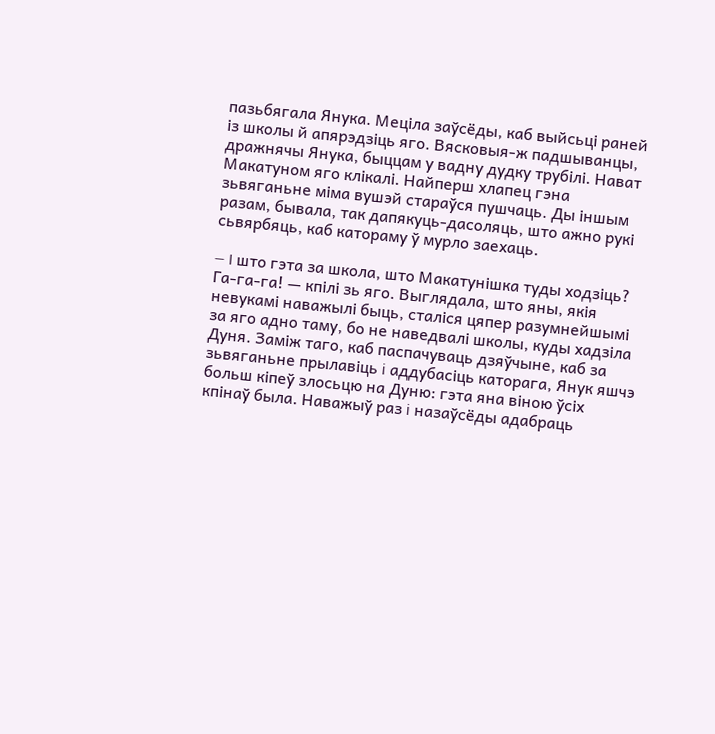пазьбягала Янука. Мецiла заўсёды, каб выйсьцi раней iз школы й апярэдзiць яго. Вясковыя-ж падшыванцы, дражнячы Янука, быццам у вадну дудку трубiлi. Нават Макатуном яго клiкалi. Найперш хлапец гэна зьвяганьне мiма вушэй стараўся пушчаць. Ды iншым разам, бывала, так дапякуць-дасоляць, што ажно рукi сьвярбяць, каб катораму ў мурло заехаць.

— I што гэта за школа, што Макатунiшка туды ходзiць? Га-га-га! — кпiлi зь яго. Выглядала, што яны, якiя невукамi наважылi быць, сталiся цяпер разумнейшымi за яго адно таму, бо не наведвалi школы, куды хадзiла Дуня. Замiж таго, каб паспачуваць дзяўчыне, каб за зьвяганьне прылавiць i аддубасiць каторага, Янук яшчэ больш кiпеў злосьцю на Дуню: гэта яна вiною ўсiх кпiнаў была. Наважыў раз i назаўсёды адабраць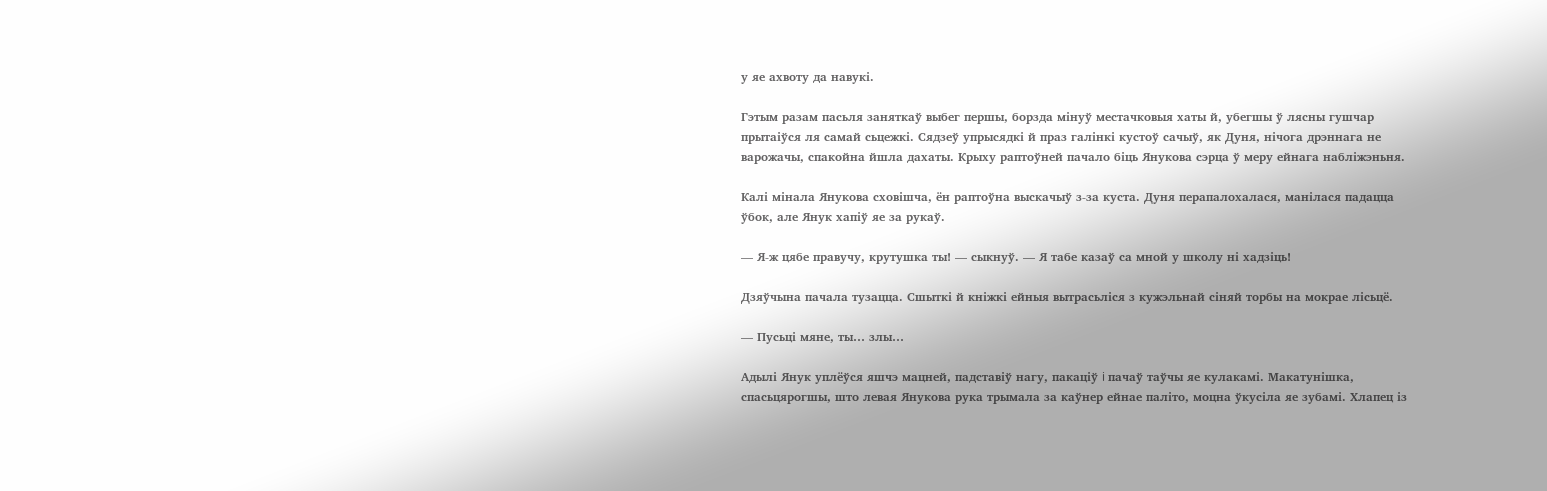у яе ахвоту да навукi.

Гэтым разам пасьля заняткаў выбег першы, борзда мiнуў местачковыя хаты й, убегшы ў лясны гушчар прытаiўся ля самай сьцежкi. Сядзеў упрысядкi й праз галiнкi кустоў сачыў, як Дуня, нiчога дрэннага не варожачы, спакойна йшла дахаты. Крыху раптоўней пачало бiць Янукова сэрца ў меру ейнага наблiжэньня.

Калi мiнала Янукова сховiшча, ён раптоўна выскачыў з-за куста. Дуня перапалохалася, манiлася падацца ўбок, але Янук хапiў яе за рукаў.

— Я-ж цябе правучу, крутушка ты! — сыкнуў. — Я табе казаў са мной у школу нi хадзiць!

Дзяўчына пачала тузацца. Сшыткi й кнiжкi ейныя вытрасьлiся з кужэльнай сiняй торбы на мокрае лiсьцё.

— Пусьцi мяне, ты… злы…

Адылi Янук уплёўся яшчэ мацней, падставiў нагу, пакацiў i пачаў таўчы яе кулакамi. Макатунiшка, спасьцярогшы, што левая Янукова рука трымала за каўнер ейнае палiто, моцна ўкусiла яе зубамi. Хлапец iз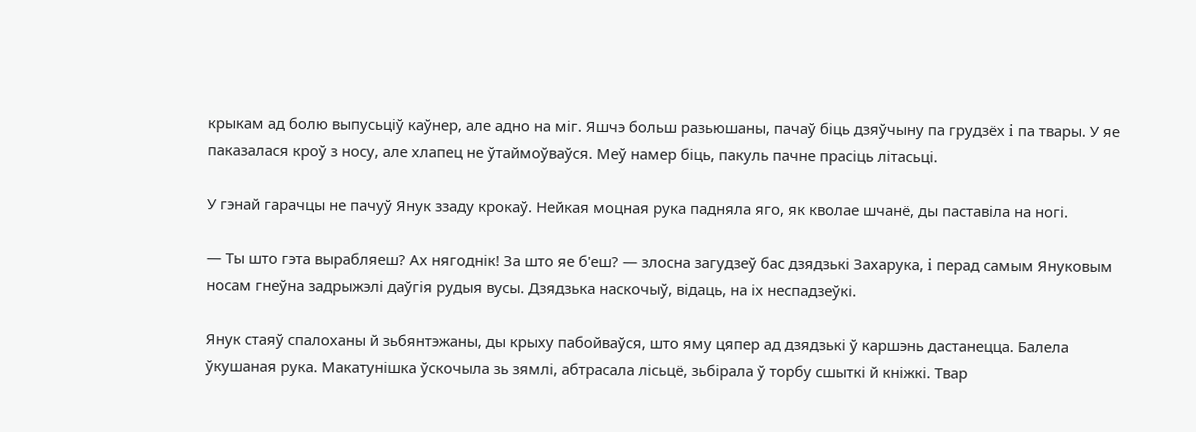крыкам ад болю выпусьцiў каўнер, але адно на мiг. Яшчэ больш разьюшаны, пачаў бiць дзяўчыну па грудзёх i па твары. У яе паказалася кроў з носу, але хлапец не ўтаймоўваўся. Меў намер бiць, пакуль пачне прасiць лiтасьцi.

У гэнай гарачцы не пачуў Янук ззаду крокаў. Нейкая моцная рука падняла яго, як кволае шчанё, ды паставiла на ногi.

— Ты што гэта вырабляеш? Ах нягоднiк! За што яе б'еш? — злосна загудзеў бас дзядзькi Захарука, i перад самым Януковым носам гнеўна задрыжэлi даўгiя рудыя вусы. Дзядзька наскочыў, вiдаць, на iх неспадзеўкi.

Янук стаяў спалоханы й зьбянтэжаны, ды крыху пабойваўся, што яму цяпер ад дзядзькi ў каршэнь дастанецца. Балела ўкушаная рука. Макатунiшка ўскочыла зь зямлi, абтрасала лiсьцё, зьбiрала ў торбу сшыткi й кнiжкi. Твар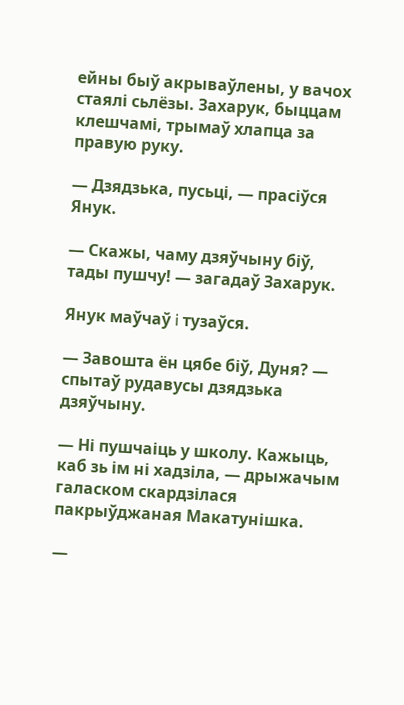ейны быў акрываўлены, у вачох стаялi сьлёзы. Захарук, быццам клешчамi, трымаў хлапца за правую руку.

— Дзядзька, пусьцi, — прасiўся Янук.

— Скажы, чаму дзяўчыну бiў, тады пушчу! — загадаў Захарук.

Янук маўчаў i тузаўся.

— Завошта ён цябе бiў, Дуня? — спытаў рудавусы дзядзька дзяўчыну.

— Нi пушчаiць у школу. Кажыць, каб зь iм нi хадзiла, — дрыжачым галаском скардзiлася пакрыўджаная Макатунiшка.

—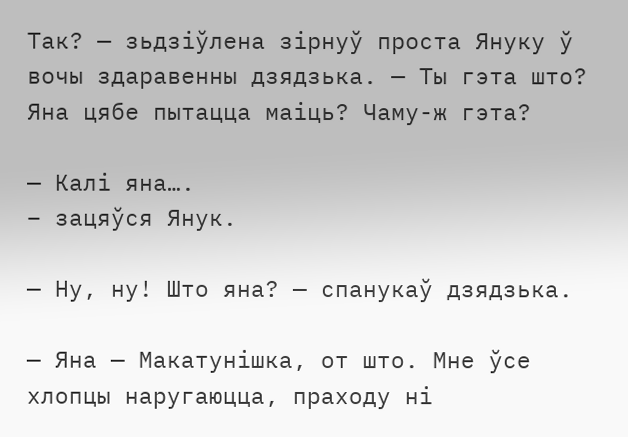Так? — зьдзiўлена зiрнуў проста Януку ў вочы здаравенны дзядзька. — Ты гэта што? Яна цябе пытацца маiць? Чаму-ж гэта?

— Калi яна….
– зацяўся Янук.

— Ну, ну! Што яна? — спанукаў дзядзька.

— Яна — Макатунiшка, от што. Мне ўсе хлопцы наругаюцца, праходу нi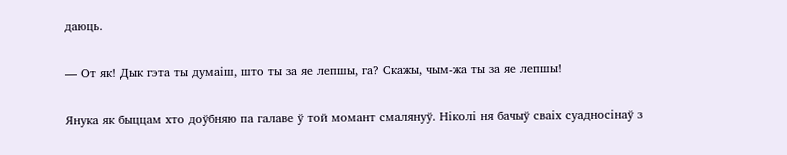даюць.

— От як! Дык гэта ты думаiш, што ты за яе лепшы, га? Скажы, чым-жа ты за яе лепшы!

Янука як быццам хто доўбняю па галаве ў той момант смалянуў. Нiколi ня бачыў сваiх суадносiнаў з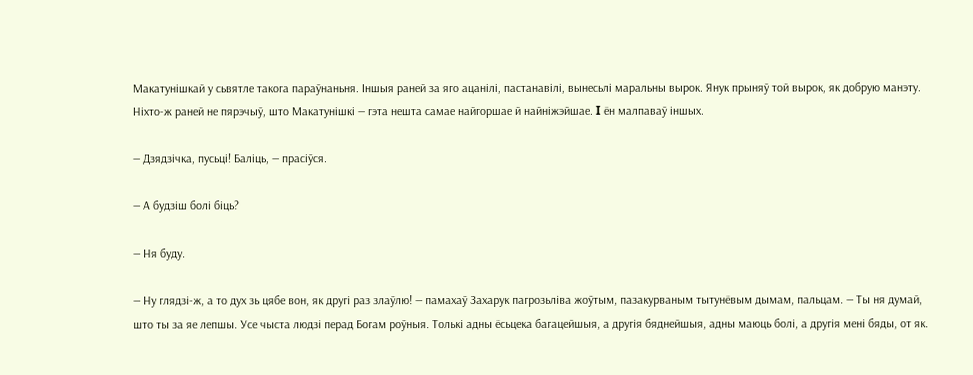Макатунiшкай у сьвятле такога параўнаньня. Iншыя раней за яго ацанiлi, пастанавiлi, вынесьлi маральны вырок. Янук прыняў той вырок, як добрую манэту. Нiхто-ж раней не пярэчыў, што Макатунiшкi — гэта нешта самае найгоршае й найнiжэйшае. I ён малпаваў iншых.

— Дзядзiчка, пусьцi! Балiць, — прасiўся.

— А будзiш болi бiць?

— Ня буду.

— Ну глядзi-ж, а то дух зь цябе вон, як другi раз злаўлю! — памахаў Захарук пагрозьлiва жоўтым, пазакурваным тытунёвым дымам, пальцам. — Ты ня думай, што ты за яе лепшы. Усе чыста людзi перад Богам роўныя. Толькi адны ёсьцека багацейшыя, а другiя бяднейшыя, адны маюць болi, а другiя менi бяды, от як.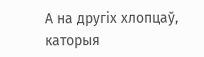А на другiх хлопцаў, каторыя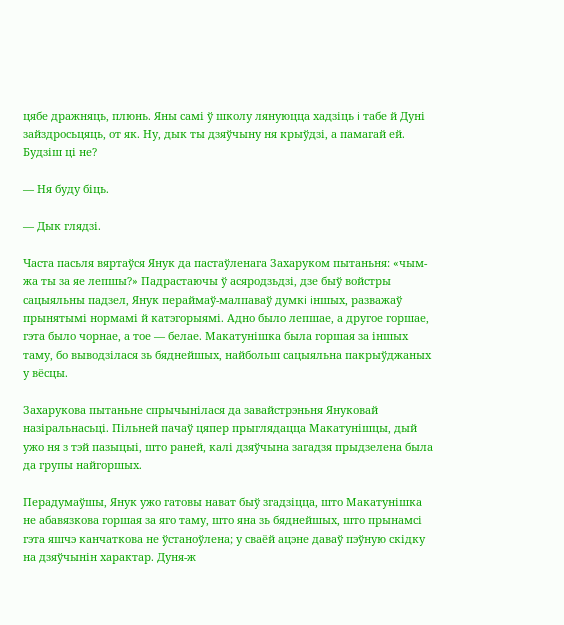цябе дражняць, плюнь. Яны самi ў школу лянуюцца хадзiць i табе й Дунi зайздросьцяць, от як. Ну, дык ты дзяўчыну ня крыўдзi, а памагай ей. Будзiш цi не?

— Ня буду бiць.

— Дык глядзi.

Часта пасьля вяртаўся Янук да пастаўленага Захаруком пытаньня: «чым-жа ты за яе лепшы?» Падрастаючы ў асяродзьдзi, дзе быў войстры сацыяльны падзел, Янук пераймаў-малпаваў думкi iншых, разважаў прынятымi нормамi й катэгорыямi. Адно было лепшае, а другое горшае, гэта было чорнае, а тое — белае. Макатунiшка была горшая за iншых таму, бо выводзiлася зь бяднейшых, найбольш сацыяльна пакрыўджаных у вёсцы.

Захарукова пытаньне спрычынiлася да завайстрэньня Януковай назiральнасьцi. Пiльней пачаў цяпер прыглядацца Макатунiшцы, дый ужо ня з тэй пазыцыi, што раней, калi дзяўчына загадзя прыдзелена была да групы найгоршых.

Перадумаўшы, Янук ужо гатовы нават быў згадзiцца, што Макатунiшка не абавязкова горшая за яго таму, што яна зь бяднейшых, што прынамсi гэта яшчэ канчаткова не ўстаноўлена; у сваёй ацэне даваў пэўную скiдку на дзяўчынiн характар. Дуня-ж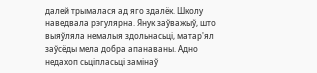далей трымалася ад яго здалёк. Школу наведвала рэгулярна. Янук заўважыў, што выяўляла немалыя здольнасьцi, матар'ял заўсёды мела добра апанаваны. Адно недахоп сьцiпласьцi замiнаў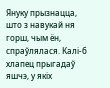Януку прызнацца, што з навукай ня горш, чым ён, спраўлялася. Калi-б хлапец прыгадаў яшчэ, у якiх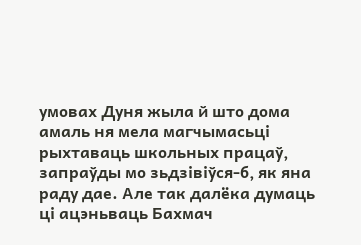умовах Дуня жыла й што дома амаль ня мела магчымасьцi рыхтаваць школьных працаў, запраўды мо зьдзiвiўся-б, як яна раду дае. Але так далёка думаць цi ацэньваць Бахмач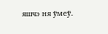яшчэ ня ўмеў.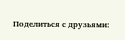Поделиться с друзьями: